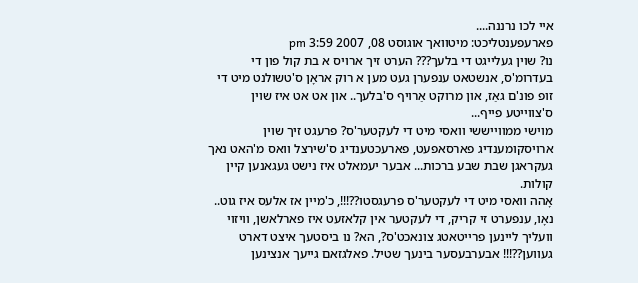איי לכו נרננה....
פארעפענטליכט: מיטוואך אוגוסט 08, 2007 3:59 pm
נו? שוין געלייגט די בלעך??? הערט זיך ארויס א בת קול פון די בעדרומ'ס, אנשטאט ענפערן געט מען א רוק אראָן ס'טשולנט מיט די זופ פונ'ם גאַז, און מרוקט אַרויף ס'בלעך.. און אט אט איז שוין ס'צווייטע פייף...
מוישי ממווייששי וואסי מיט די לעקטער'ס? פרעגט זיך שוין ארויסקומענדיג פארסאפעט, פארעכטענדיג ס'שירצל וואס מ'האט נאך געקראגן שבת שבע ברכות... אבער יעמאלט איז נישט געגאנען קיין קולות.
אָהה וואסי מיט די לעקטער'ס פרעגסטו??!!!, כ'מיין אז אלעס איז גוט.. נאָו, ענפערט זי קריק, די לעקטער אין קלאזעט איז פארלאשן, וויזוי וועליך ליינען פרייטאטג צונאכט'ס?, הא? נו ביסטעך איצט דארט געווען??!!! אבערבעסער בינעך שטיל. פאלגזאם גייעך אנצינען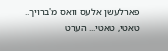פארלעשן אלעס וואס מ'ברויך..
טאטי, טאטי... הערט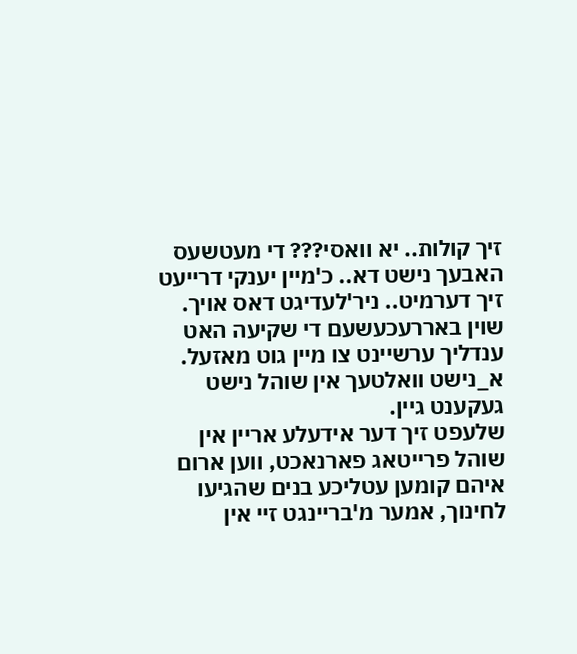זיך קולות.. יא וואסי??? די מעטשעס האבעך נישט דא.. כ'מיין יענקי דרייעט זיך דערמיט.. ניר'לעדיגט דאס אויך. שוין באררעכעשעם די שקיעה האט ענדליך ערשיינט צו מיין גוט מאזעל. א_נישט וואלטעך אין שוהל נישט געקענט גיין.
שלעפט זיך דער אידעלע אריין אין שוהל פרייטאג פארנאכט, ווען ארום איהם קומען עטליכע בנים שהגיעו לחינוך, אמער מ'בריינגט זיי אין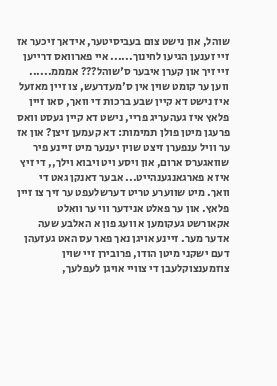שוהל, און נישט צום בעביסיטער, אידאך זיכער אז זיי זענען הגיעו לחינוך...... איי פארוואס דרייען זיי זיך און קערן איבער ס'שוהל??? אמממ......
ווען ער קומט שוין אין ס'מעדרעש, צו זיין מאזעל איז נישט דא קיין שבע ברכות די וואך, סאו זיין פלאץ איז געהעריג פריי, נישט דא קיין געסט וואס פרעגן מיטן פולן תמימות: דא קעמען זיצן? און אז ער וויל ענפערן זיצט שוין יענער מיט זיינע פיר שוואגערס ארום, און ויסע ויט ויבוא וילך,, די זיץ איז א פארגאנגענהייט... אבער דאנקן גאט די וואך. מיט שווערע טריט דערשלעפט ער זיך צו זיין פלאץ. און ער פאלט אנידער ווי ער וואלט אקאורשט געקומען א וועג פון א האלבע שעה אדער מער. זיינע אויגן נאך פאר עס האט געזעהן דעם ישקני מיטן הודו, פרובירן זיי שוין צוזמענצוקלעבן די צוויי אויגן לעפלעך,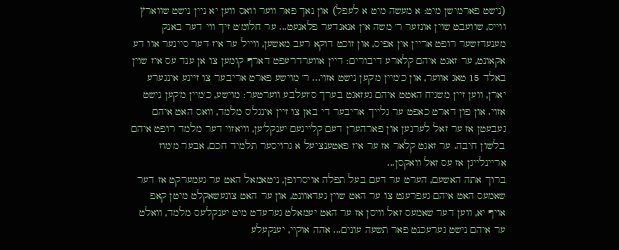(נישט פארמישן מיט: א מעשה מיט א לעפל) און נאך פאר ווער וואס ווען יא ניין נישט שווארץ ווייס, שוועבט שוין אונזער ר' משה אין אנאנדער פלאנעט... ער חלומ'ט זיך ווי דער באנק מענעדזשער רופט אריין אין אפיס, און זוכט דוקא רעב מאשען, ווייל ער איז דער סיינער אוו דע אקאונט, ער זאגט איהם קלארע דיבורים: דיין אווערדרעפט דארף קומען צו אן ענד עס איז שוין באלד 15 טאג אווער, און כ'מיין מ'קען נישט אזוי... ר' מוישע פארט אריבער צו זיינע אינגערע יארן, ווען זיין משגיח האטט איהם געזאגט בערך ס'זעלבע ווערטער: מוישע, כ'מיין מ'קען נישט אזוי. און פון דארט כאפט ער גלייך אריבער די באן צו זיין אינגל'ס מלמד, וואס האט איהם געבעטן אז ער זאל לערנען און פארהערן דעם קליינעם יענקל'ען, וויאזוי דער מלמד רופט איהם בלשון חיבה. ער זאגט קלאר אז ער איז פאטענציעל א גרויסער תלמיד חכם, אבער מ'מוז אריינלייגן אז עס זאל וואקסן...
ברוך אתה האשעם, הערט ער דעם בעל תפלה אויסרופן, ניטאמאל האט ער געמערקט אז דער שאמעס האט איהם געפרעגט צו ער האט שוין געדאוונט, און ער האט צוגעשאקלט מיטן קאפ אויף יא, ווען דער שאמעס זאל וויסן אז ער האט יעמאלט גערעדט מיט יענקל'עס מלמד, וואלט ער איהם נישט גערעכנט פאר תשעה עונים... אהה אוקיי, יענקעלע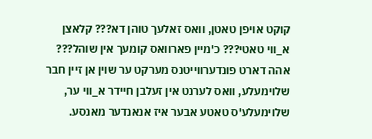קוקט אויפן טאטן, וואס זאלעך טוהן דא??? קלאצן א_ווי טאטי??? כ'מיין פארוואס קומעך אין שוהל???
אהה דארט פונדערווייטנס מערקט ער שוין אן זיין חבר שלוימעלע, וואס לערנט אין זעלבן חיידר א_ווי ער, שלוימעלע'ס טאטע אבער איז אנאנדער מאנסע.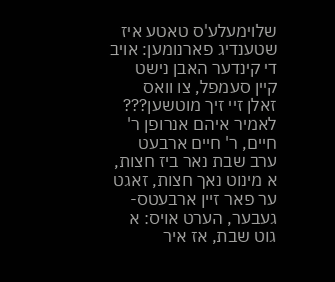שלוימעלע'ס טאטע איז שטענדיג פארנומען: אויב די קינדער האבן נישט קיין סעמפל, צו וואס זאלן זיי זיך מוטשען??? לאמיר איהם אנרופן ר' חיים, ר' חיים ארבעט ערב שבת נאר ביז חצות, א מינוט נאך חצות, זאגט ער פאר זיין ארבעטס-געבער, הערט אויס: א גוט שבת, אז איר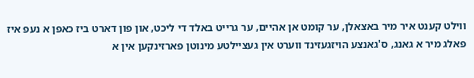ווילט קענט איר מיר באצאלן, ער קומט אן אהיים, ער גרייט באלד די ליכט, און פון דארט ביז כאפן א נעפ איז פאלג מיר א גאנג, ס'גאנצע הויזגעזינד ווערט אין געציילטע מינוטן פארזינקען אין א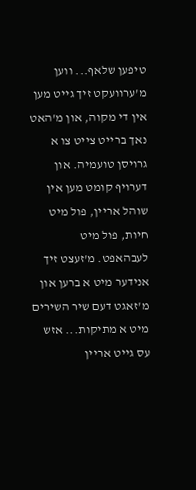טיפען שלאף... ווען מ'ערוועקט זיך גייט מען אין די מקוה, און מ'האט נאך ברייט צייט צו א גרויסן טועמיה. און דערויף קומט מען אין שוהל אריין, פול מיט חיות, פול מיט לעבהאפט. מ'זעצט זיך אנידער מיט א ברען און מ'זאגט דעם שיר השירים מיט א מתיקות... אזש עס גייט אריין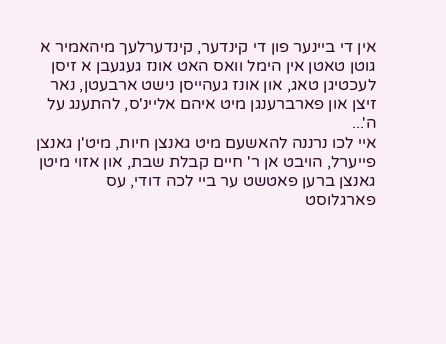אין די ביינער פון די קינדער, קינדערלעך מיהאמיר א גוטן טאטן אין הימל וואס האט אונז געגעבן א זיסן לעכטיגן טאג, און אונז געהייסן נישט ארבעטן, נאר זיצן און פארברענגן מיט איהם אליינ'ס, להתענג על ה'...
איי לכו נרננה להאשעם מיט גאנצן חיות, מיט'ן גאנצן פייערל, הויבט אן ר' חיים קבלת שבת, און אזוי מיטן גאנצן ברען פאטשט ער ביי לכה דודי, עס פארגלוסט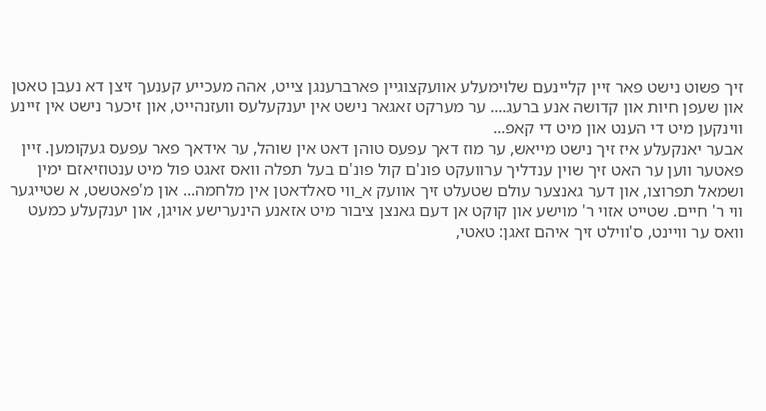זיך פשוט נישט פאר זיין קליינעם שלוימעלע אוועקצוגיין פארברענגן צייט, אהה מעכייע קענעך זיצן דא נעבן טאטן און שעפן חיות און קדושה אנע ברעג.... ער מערקט זאגאר נישט אין יענקעלעס וועזנהייט, און זיכער נישט אין זיינע ווינקען מיט די הענט און מיט די קאפ...
אבער יאנקעלע איז זיך נישט מייאש, ער מוז דאך עפעס טוהן דאט אין שוהל, ער אידאך פאר עפעס געקומען. זיין פאטער ווען ער האט זיך שוין ענדליך ערוועקט פונ'ם קול פונ'ם בעל תפלה וואס זאגט פול מיט ענטוזיאזם ימין ושמאל תפרוצו, און דער גאנצער עולם שטעלט זיך אוועק א_ווי סאלדאטן אין מלחמה... און מ'פאטשט, א שטייגער ווי ר' חיים. שטייט אזוי ר' מוישע און קוקט אן דעם גאנצן ציבור מיט אזאנע הינערישע אויגן, און יענקעלע כמעט וואס ער וויינט, ס'ווילט זיך איהם זאגן: טאטי,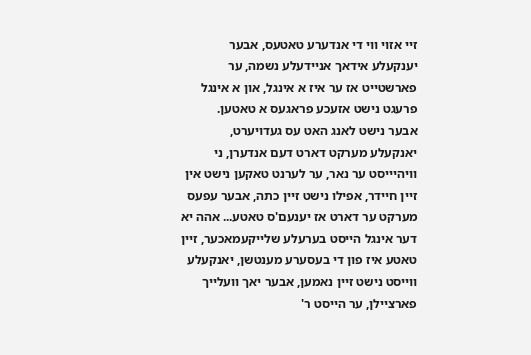זיי אזוי ווי די אנדערע טאטעס, אבער יענקעלע אידאך אניידעלע נשמה, ער פארשטייט אז ער איז א אינגל, און א אינגל פרעגט נישט אזעכע פראגעס א טאטען.
אבער נישט לאנג האט עס געדויערט, יאנקעלע מערקט דארט דעם אנדערן, ני וויהיייסט ער נאר, ער לערנט טאקען נישט אין זיין חיידר, אפילו נישט זיין כתה, אבער עפעס מערקט ער דארט אז יענעם'ס טאטע... אהה יא דער אינגל הייסט בערעלע שלייקעמאכער, זיין טאטע איז פון די בעסערע מענטשן, יאנקעלע ווייסט נישט זיין נאמען, אבער יאך וועלייך פארציילן, ער הייסט ר'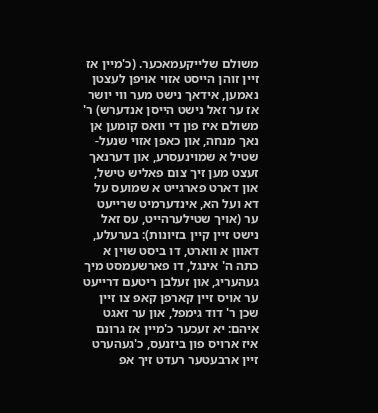משולם שלייקעמאכער. (כ'מיין אז זיין זוהן הייסט אזוי אויפן לעצטן נאמען, אידאך נישט מער ווי יושר אז ער זאל נישט הייסן אנדערש) ר' משולם איז פון די וואס קומען אן נאך מנחה, און כאפן אזוי שנעל-שטיל א שמוינעסרע, און דערנאך זעצט מען זיך צום פאליש טישל, און דארט פארגייט א שמועס על דא ועל הא, אינדערמיט שרייעט ער (אויך שטילערהייט, עס זאל נישט זיין קיין בזיונות): בערעלע, דאוון א ווארט, דו ביסט שוין א כתה ה' אינגל, דו פארשעמסט מיך געהעריג, און זעלבן ריטעם דרייעט ער אויס זיין קארפן קאפ צו זיין שכן ר' דוד גימפל, און ער זאגט איהם: יא זעכער כ'מיין אז גרונם איז ארויס פון ביזנעס, כ'געהערט זיין ארבעטער רעדט זיך אפ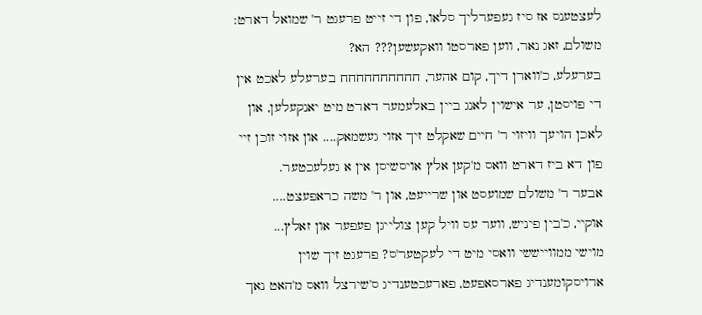לעצטענס אז סיז געפערליך סלאו, פון די זייט פרעגט ר' שמואל דארט: משולם, זאג נאר, ווען פארסטו וואקעשען??? הא?
בערעלע, כ'ווארן דיך, קום אהער, חחחחחחחחחח בערעלע לאכט אין די פויסטן, ער אישוין לאנג ביין באלעמער דארט מיט יאנקעלען, און לאכן הויעך וויזוי ר' חיים שאקלט זיך אזוי געשמאק.... און אזוי זוכן זיי פון דא ביז דארט וואס מ'קען אלץ אויסשיסן אין א געלעכטער.
אבער ר' משולם שמועסט און שרייעט, און ר' משה כראפעצט....
אוקיי, כ'בין פיניש, ווער עס וויל קען צולייגן פעפער און זאלץ...
מוישי ממווייששי וואסי מיט די לעקטער'ס? פרעגט זיך שוין ארויסקומענדיג פארסאפעט, פארעכטענדיג ס'שירצל וואס מ'האט נאך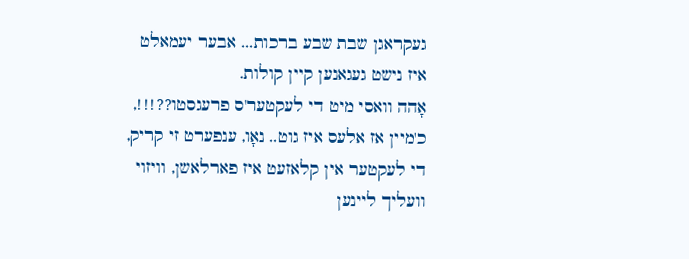געקראגן שבת שבע ברכות... אבער יעמאלט איז נישט געגאנען קיין קולות.
אָהה וואסי מיט די לעקטער'ס פרעגסטו??!!!, כ'מיין אז אלעס איז גוט.. נאָו, ענפערט זי קריק, די לעקטער אין קלאזעט איז פארלאשן, וויזוי וועליך ליינען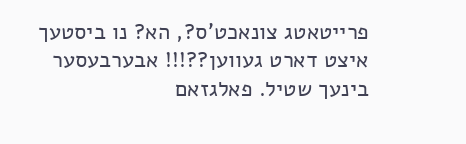פרייטאטג צונאכט'ס?, הא? נו ביסטעך איצט דארט געווען??!!! אבערבעסער בינעך שטיל. פאלגזאם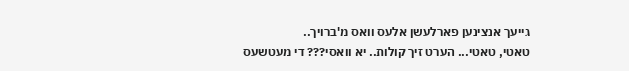גייעך אנצינען פארלעשן אלעס וואס מ'ברויך..
טאטי, טאטי... הערט זיך קולות.. יא וואסי??? די מעטשעס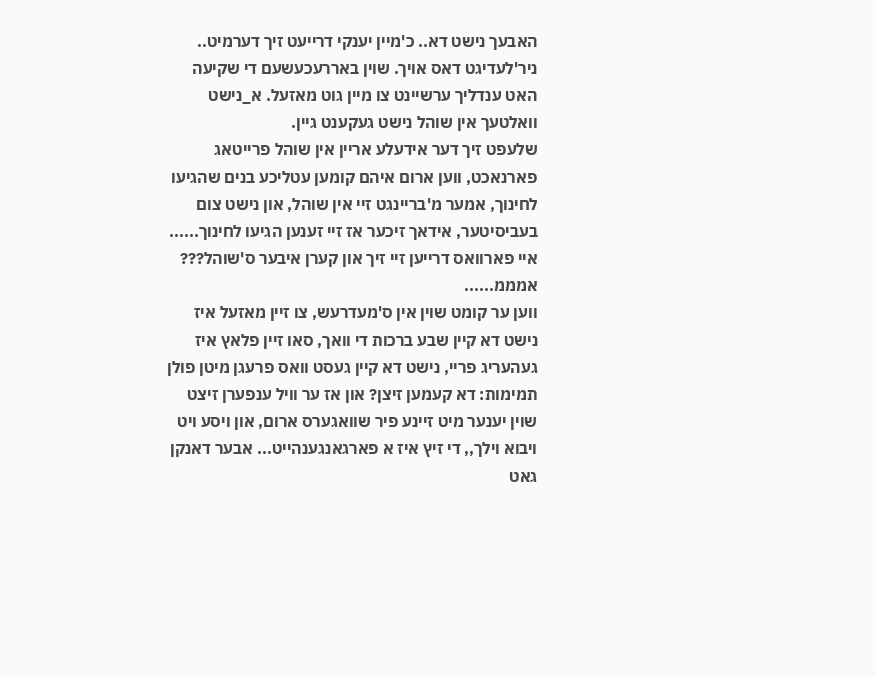האבעך נישט דא.. כ'מיין יענקי דרייעט זיך דערמיט.. ניר'לעדיגט דאס אויך. שוין באררעכעשעם די שקיעה האט ענדליך ערשיינט צו מיין גוט מאזעל. א_נישט וואלטעך אין שוהל נישט געקענט גיין.
שלעפט זיך דער אידעלע אריין אין שוהל פרייטאג פארנאכט, ווען ארום איהם קומען עטליכע בנים שהגיעו לחינוך, אמער מ'בריינגט זיי אין שוהל, און נישט צום בעביסיטער, אידאך זיכער אז זיי זענען הגיעו לחינוך...... איי פארוואס דרייען זיי זיך און קערן איבער ס'שוהל??? אמממ......
ווען ער קומט שוין אין ס'מעדרעש, צו זיין מאזעל איז נישט דא קיין שבע ברכות די וואך, סאו זיין פלאץ איז געהעריג פריי, נישט דא קיין געסט וואס פרעגן מיטן פולן תמימות: דא קעמען זיצן? און אז ער וויל ענפערן זיצט שוין יענער מיט זיינע פיר שוואגערס ארום, און ויסע ויט ויבוא וילך,, די זיץ איז א פארגאנגענהייט... אבער דאנקן גאט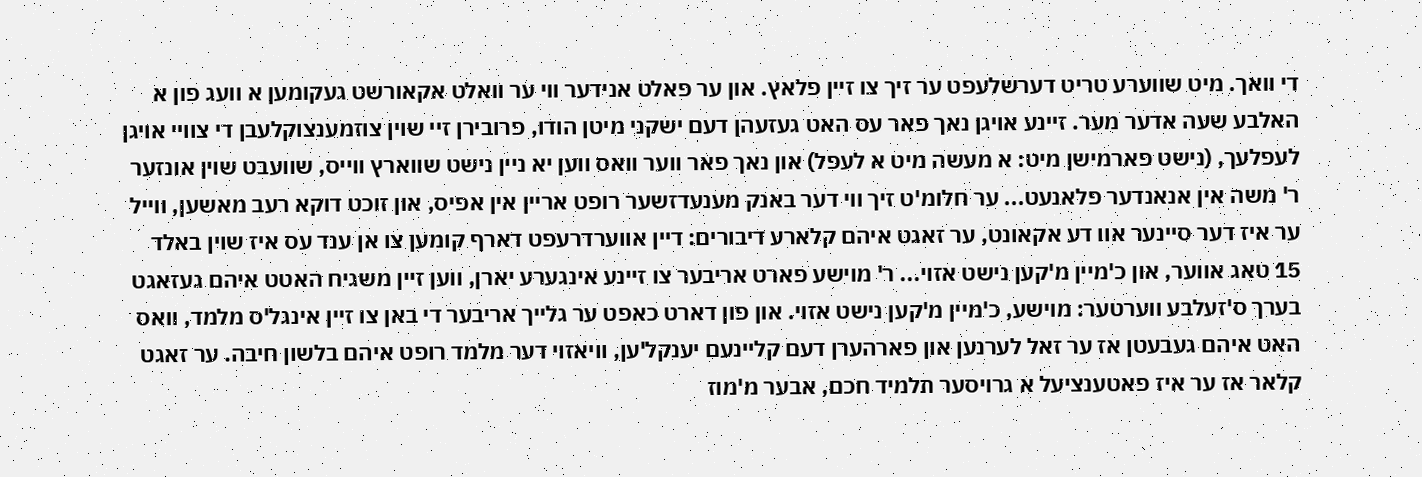די וואך. מיט שווערע טריט דערשלעפט ער זיך צו זיין פלאץ. און ער פאלט אנידער ווי ער וואלט אקאורשט געקומען א וועג פון א האלבע שעה אדער מער. זיינע אויגן נאך פאר עס האט געזעהן דעם ישקני מיטן הודו, פרובירן זיי שוין צוזמענצוקלעבן די צוויי אויגן לעפלעך, (נישט פארמישן מיט: א מעשה מיט א לעפל) און נאך פאר ווער וואס ווען יא ניין נישט שווארץ ווייס, שוועבט שוין אונזער ר' משה אין אנאנדער פלאנעט... ער חלומ'ט זיך ווי דער באנק מענעדזשער רופט אריין אין אפיס, און זוכט דוקא רעב מאשען, ווייל ער איז דער סיינער אוו דע אקאונט, ער זאגט איהם קלארע דיבורים: דיין אווערדרעפט דארף קומען צו אן ענד עס איז שוין באלד 15 טאג אווער, און כ'מיין מ'קען נישט אזוי... ר' מוישע פארט אריבער צו זיינע אינגערע יארן, ווען זיין משגיח האטט איהם געזאגט בערך ס'זעלבע ווערטער: מוישע, כ'מיין מ'קען נישט אזוי. און פון דארט כאפט ער גלייך אריבער די באן צו זיין אינגל'ס מלמד, וואס האט איהם געבעטן אז ער זאל לערנען און פארהערן דעם קליינעם יענקל'ען, וויאזוי דער מלמד רופט איהם בלשון חיבה. ער זאגט קלאר אז ער איז פאטענציעל א גרויסער תלמיד חכם, אבער מ'מוז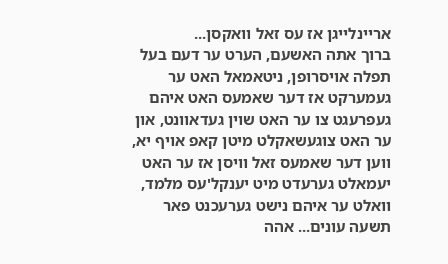אריינלייגן אז עס זאל וואקסן...
ברוך אתה האשעם, הערט ער דעם בעל תפלה אויסרופן, ניטאמאל האט ער געמערקט אז דער שאמעס האט איהם געפרעגט צו ער האט שוין געדאוונט, און ער האט צוגעשאקלט מיטן קאפ אויף יא, ווען דער שאמעס זאל וויסן אז ער האט יעמאלט גערעדט מיט יענקל'עס מלמד, וואלט ער איהם נישט גערעכנט פאר תשעה עונים... אהה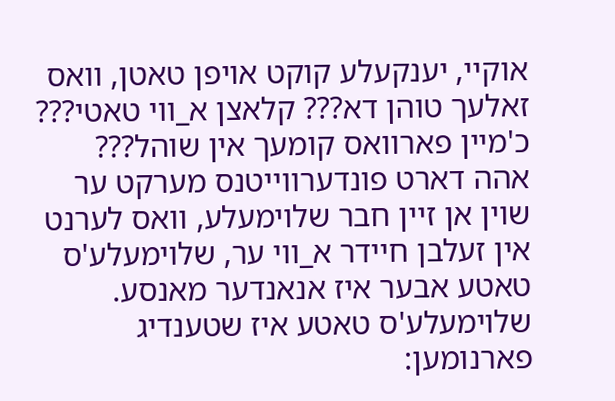אוקיי, יענקעלע קוקט אויפן טאטן, וואס זאלעך טוהן דא??? קלאצן א_ווי טאטי??? כ'מיין פארוואס קומעך אין שוהל???
אהה דארט פונדערווייטנס מערקט ער שוין אן זיין חבר שלוימעלע, וואס לערנט אין זעלבן חיידר א_ווי ער, שלוימעלע'ס טאטע אבער איז אנאנדער מאנסע. שלוימעלע'ס טאטע איז שטענדיג פארנומען: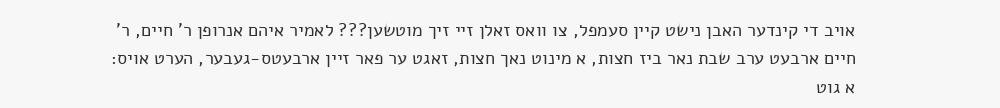אויב די קינדער האבן נישט קיין סעמפל, צו וואס זאלן זיי זיך מוטשען??? לאמיר איהם אנרופן ר' חיים, ר' חיים ארבעט ערב שבת נאר ביז חצות, א מינוט נאך חצות, זאגט ער פאר זיין ארבעטס-געבער, הערט אויס: א גוט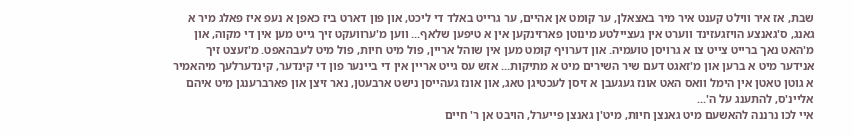שבת, אז איר ווילט קענט איר מיר באצאלן, ער קומט אן אהיים, ער גרייט באלד די ליכט, און פון דארט ביז כאפן א נעפ איז פאלג מיר א גאנג, ס'גאנצע הויזגעזינד ווערט אין געציילטע מינוטן פארזינקען אין א טיפען שלאף... ווען מ'ערוועקט זיך גייט מען אין די מקוה, און מ'האט נאך ברייט צייט צו א גרויסן טועמיה. און דערויף קומט מען אין שוהל אריין, פול מיט חיות, פול מיט לעבהאפט. מ'זעצט זיך אנידער מיט א ברען און מ'זאגט דעם שיר השירים מיט א מתיקות... אזש עס גייט אריין אין די ביינער פון די קינדער, קינדערלעך מיהאמיר א גוטן טאטן אין הימל וואס האט אונז געגעבן א זיסן לעכטיגן טאג, און אונז געהייסן נישט ארבעטן, נאר זיצן און פארברענגן מיט איהם אליינ'ס, להתענג על ה'...
איי לכו נרננה להאשעם מיט גאנצן חיות, מיט'ן גאנצן פייערל, הויבט אן ר' חיים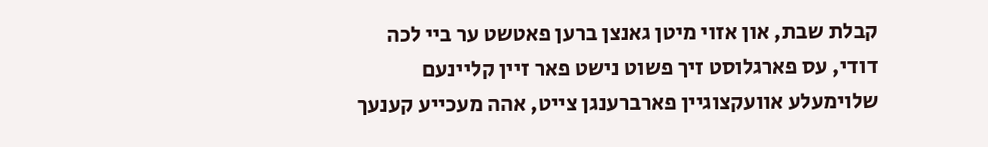קבלת שבת, און אזוי מיטן גאנצן ברען פאטשט ער ביי לכה דודי, עס פארגלוסט זיך פשוט נישט פאר זיין קליינעם שלוימעלע אוועקצוגיין פארברענגן צייט, אהה מעכייע קענעך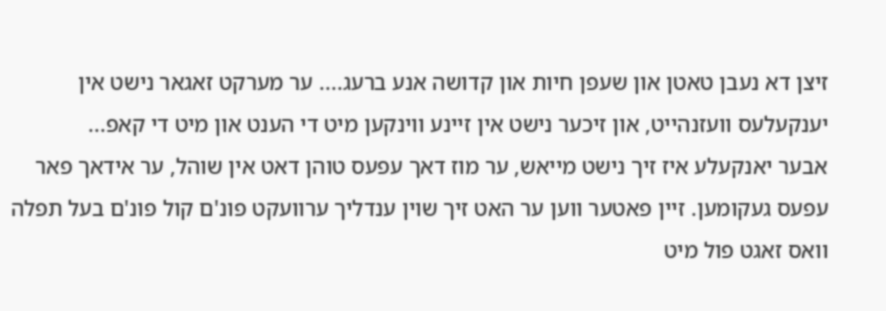זיצן דא נעבן טאטן און שעפן חיות און קדושה אנע ברעג.... ער מערקט זאגאר נישט אין יענקעלעס וועזנהייט, און זיכער נישט אין זיינע ווינקען מיט די הענט און מיט די קאפ...
אבער יאנקעלע איז זיך נישט מייאש, ער מוז דאך עפעס טוהן דאט אין שוהל, ער אידאך פאר עפעס געקומען. זיין פאטער ווען ער האט זיך שוין ענדליך ערוועקט פונ'ם קול פונ'ם בעל תפלה וואס זאגט פול מיט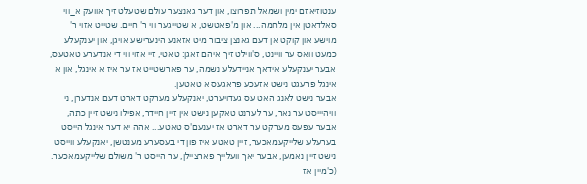ענטוזיאזם ימין ושמאל תפרוצו, און דער גאנצער עולם שטעלט זיך אוועק א_ווי סאלדאטן אין מלחמה... און מ'פאטשט, א שטייגער ווי ר' חיים. שטייט אזוי ר' מוישע און קוקט אן דעם גאנצן ציבור מיט אזאנע הינערישע אויגן, און יענקעלע כמעט וואס ער וויינט, ס'ווילט זיך איהם זאגן: טאטי, זיי אזוי ווי די אנדערע טאטעס, אבער יענקעלע אידאך אניידעלע נשמה, ער פארשטייט אז ער איז א אינגל, און א אינגל פרעגט נישט אזעכע פראגעס א טאטען.
אבער נישט לאנג האט עס געדויערט, יאנקעלע מערקט דארט דעם אנדערן, ני וויהיייסט ער נאר, ער לערנט טאקען נישט אין זיין חיידר, אפילו נישט זיין כתה, אבער עפעס מערקט ער דארט אז יענעם'ס טאטע... אהה יא דער אינגל הייסט בערעלע שלייקעמאכער, זיין טאטע איז פון די בעסערע מענטשן, יאנקעלע ווייסט נישט זיין נאמען, אבער יאך וועלייך פארציילן, ער הייסט ר' משולם שלייקעמאכער. (כ'מיין אז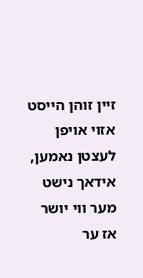זיין זוהן הייסט אזוי אויפן לעצטן נאמען, אידאך נישט מער ווי יושר אז ער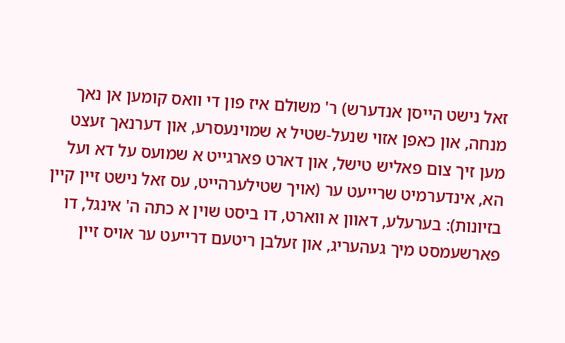זאל נישט הייסן אנדערש) ר' משולם איז פון די וואס קומען אן נאך מנחה, און כאפן אזוי שנעל-שטיל א שמוינעסרע, און דערנאך זעצט מען זיך צום פאליש טישל, און דארט פארגייט א שמועס על דא ועל הא, אינדערמיט שרייעט ער (אויך שטילערהייט, עס זאל נישט זיין קיין בזיונות): בערעלע, דאוון א ווארט, דו ביסט שוין א כתה ה' אינגל, דו פארשעמסט מיך געהעריג, און זעלבן ריטעם דרייעט ער אויס זיין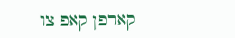קארפן קאפ צו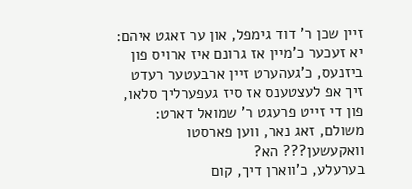זיין שכן ר' דוד גימפל, און ער זאגט איהם: יא זעכער כ'מיין אז גרונם איז ארויס פון ביזנעס, כ'געהערט זיין ארבעטער רעדט זיך אפ לעצטענס אז סיז געפערליך סלאו, פון די זייט פרעגט ר' שמואל דארט: משולם, זאג נאר, ווען פארסטו וואקעשען??? הא?
בערעלע, כ'ווארן דיך, קום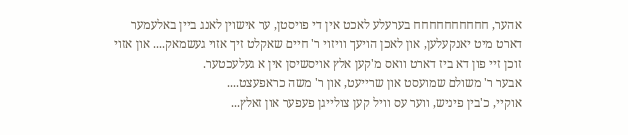אהער, חחחחחחחחחח בערעלע לאכט אין די פויסטן, ער אישוין לאנג ביין באלעמער דארט מיט יאנקעלען, און לאכן הויעך וויזוי ר' חיים שאקלט זיך אזוי געשמאק.... און אזוי זוכן זיי פון דא ביז דארט וואס מ'קען אלץ אויסשיסן אין א געלעכטער.
אבער ר' משולם שמועסט און שרייעט, און ר' משה כראפעצט....
אוקיי, כ'בין פיניש, ווער עס וויל קען צולייגן פעפער און זאלץ...